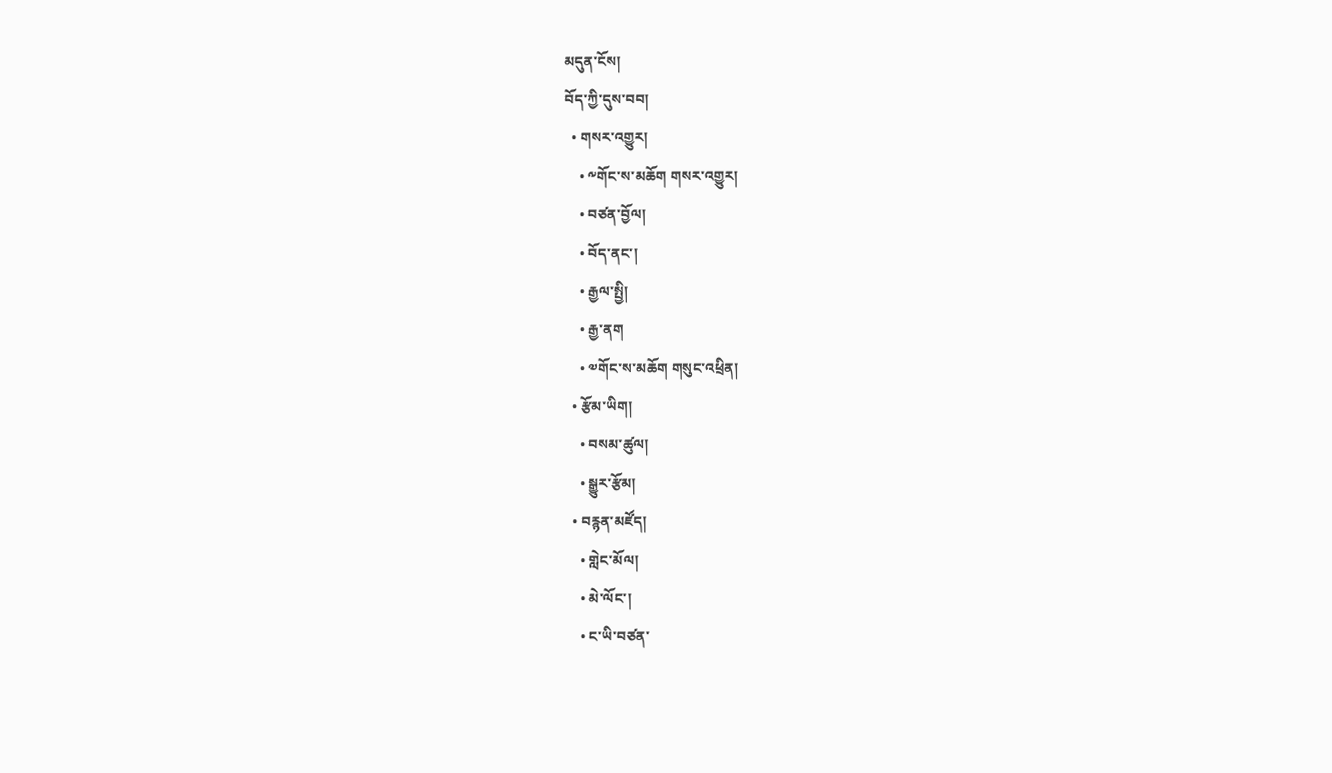མདུན་ངོས།
བོད་ཀྱི་དུས་བབ།
  • གསར་འགྱུར།
    • ༸གོང་ས་མཆོག གསར་འགྱུར།
    • བཙན་བྱོལ།
    • བོད་ནང་།
    • རྒྱལ་སྤྱི།
    • རྒྱ་ནག
    • ༧གོང་ས་མཆོག གསུང་འཕྲིན།
  • རྩོམ་ཡིག།
    • བསམ་ཚུལ།
    • སྒྱུར་རྩོམ།
  • བརྙན་མཛོད།
    • གླེང་མོལ།
    • མེ་ལོང་།
    • ང་ཡི་བཙན་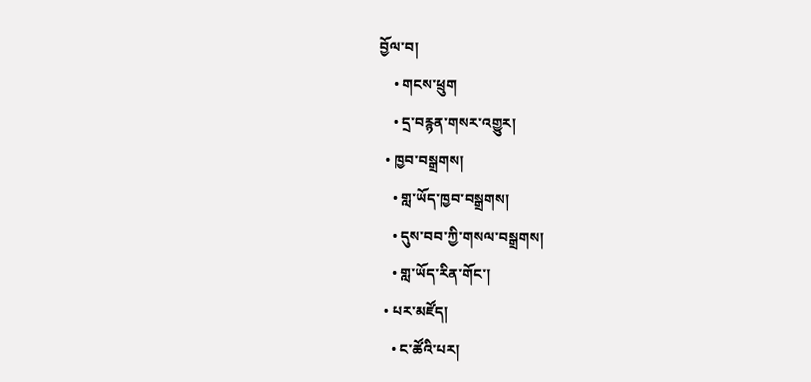བྱོལ་བ།
    • གངས་ཕྲུག
    • དྲ་བརྙན་གསར་འགྱུར།
  • ཁྱབ་བསྒྲགས།
    • གླ་ཡོད་ཁྱབ་བསྒྲགས།
    • དུས་བབ་ཀྱི་གསལ་བསྒྲགས།
    • གླ་ཡོད་རིན་གོང་།
  • པར་མཛོད།
    • ང་ཚོའི་པར།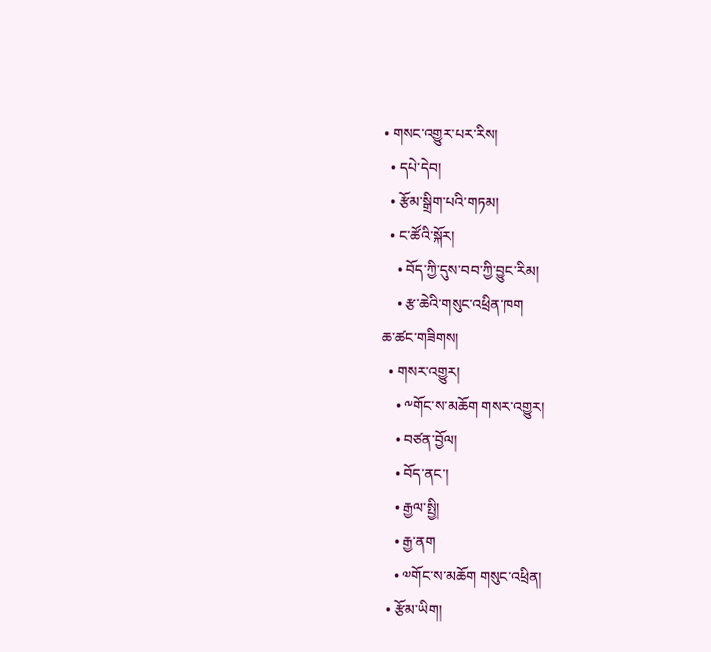• གསང་འགྱུར་པར་རིས།
  • དཔེ་དེབ།
  • རྩོམ་སྒྲིག་པའི་གཏམ།
  • ང་ཚོའི་སྐོར།
    • བོད་ཀྱི་དུས་བབ་ཀྱི་བྱུང་རིམ།
    • རྩ་ཆེའི་གསུང་འཕྲིན་ཁག
ཆ་ཚང་གཟིགས།
  • གསར་འགྱུར།
    • ༸གོང་ས་མཆོག གསར་འགྱུར།
    • བཙན་བྱོལ།
    • བོད་ནང་།
    • རྒྱལ་སྤྱི།
    • རྒྱ་ནག
    • ༧གོང་ས་མཆོག གསུང་འཕྲིན།
  • རྩོམ་ཡིག།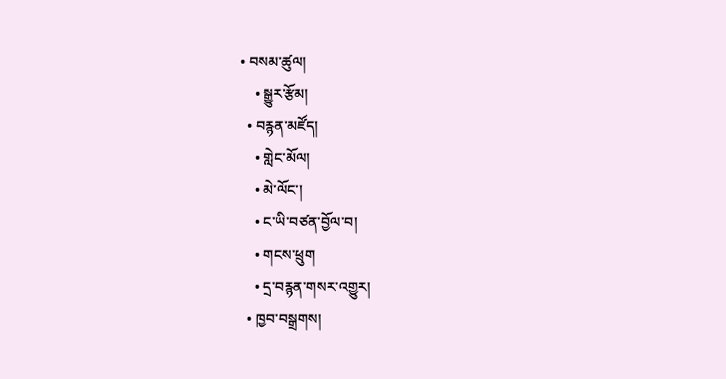• བསམ་ཚུལ།
    • སྒྱུར་རྩོམ།
  • བརྙན་མཛོད།
    • གླེང་མོལ།
    • མེ་ལོང་།
    • ང་ཡི་བཙན་བྱོལ་བ།
    • གངས་ཕྲུག
    • དྲ་བརྙན་གསར་འགྱུར།
  • ཁྱབ་བསྒྲགས།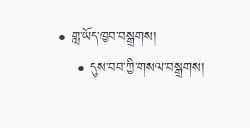• གླ་ཡོད་ཁྱབ་བསྒྲགས།
    • དུས་བབ་ཀྱི་གསལ་བསྒྲགས།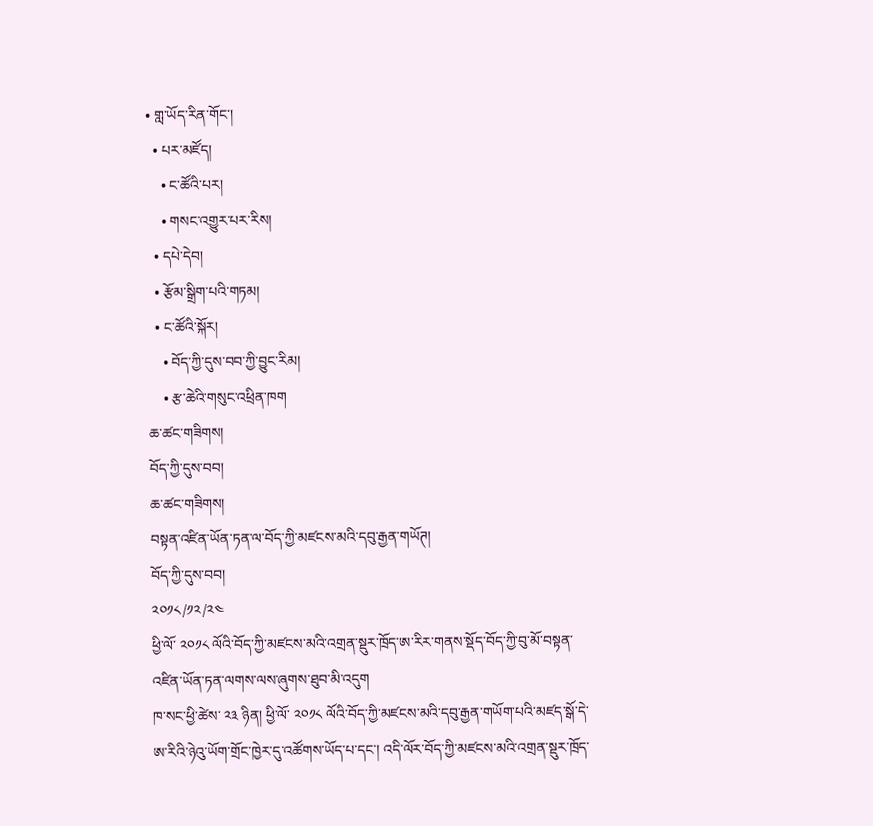• གླ་ཡོད་རིན་གོང་།
  • པར་མཛོད།
    • ང་ཚོའི་པར།
    • གསང་འགྱུར་པར་རིས།
  • དཔེ་དེབ།
  • རྩོམ་སྒྲིག་པའི་གཏམ།
  • ང་ཚོའི་སྐོར།
    • བོད་ཀྱི་དུས་བབ་ཀྱི་བྱུང་རིམ།
    • རྩ་ཆེའི་གསུང་འཕྲིན་ཁག
ཆ་ཚང་གཟིགས།
བོད་ཀྱི་དུས་བབ།
ཆ་ཚང་གཟིགས།
བསྟན་འཛིན་ཡོན་ཏན་ལ་བོད་ཀྱི་མཛངས་མའི་དབུ་རྒྱན་གཡོཊ།
བོད་ཀྱི་དུས་བབ།
༢༠༡༨/༡༢/༢༤
ཕྱི་ལོ་ ༢༠༡༨ ལོའི་བོད་ཀྱི་མཛངས་མའི་འགྲན་སྡུར་ཁྲོད་ཨ་རིར་གནས་སྡོད་བོད་ཀྱི་བུ་མོ་བསྟན་འཛིན་ཡོན་ཏན་ལགས་ལས་ཞུགས་ཐུབ་མི་འདུག
ཁ་སང་ཕྱི་ཚེས་ ༢༣ ཉིན། ཕྱི་ལོ་ ༢༠༡༨ ལོའི་བོད་ཀྱི་མཛངས་མའི་དབུ་རྒྱན་གཡོག་པའི་མཛད་སྒོ་དེ་ཨ་རིའི་ཉེའུ་ཡོག་གྲོང་ཁྱེར་དུ་འཚོགས་ཡོད་པ་དང་། འདི་ལོར་བོད་ཀྱི་མཛངས་མའི་འགྲན་སྡུར་ཁྲོད་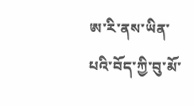ཨ་རི་ནས་ཡིན་པའི་བོད་ཀྱི་བུ་མོ་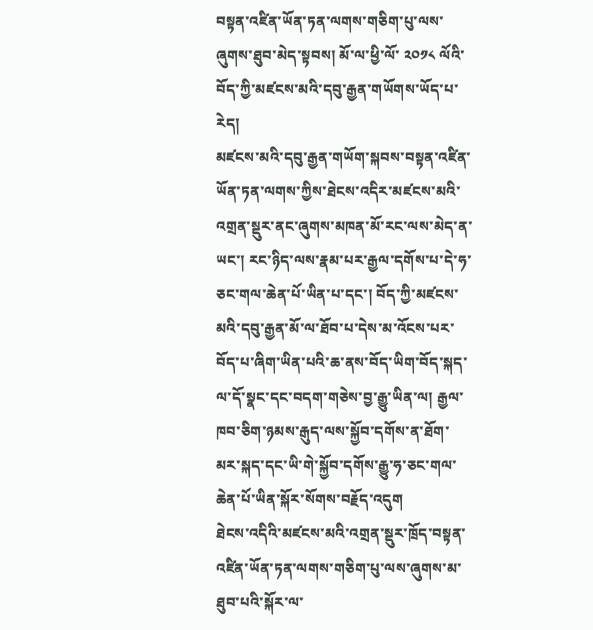བསྟན་འཛིན་ཡོན་ཏན་ལགས་གཅིག་པུ་ལས་ཞུགས་ཐུབ་མེད་སྟབས། མོ་ལ་ཕྱི་ལོ་ ༢༠༡༨ ལོའི་བོད་ཀྱི་མཛངས་མའི་དབུ་རྒྱན་གཡོགས་ཡོད་པ་རེད།
མཛངས་མའི་དབུ་རྒྱན་གཡོག་སྐབས་བསྟན་འཛིན་ཡོན་ཏན་ལགས་ཀྱིས་ཐེངས་འདིར་མཛངས་མའི་འགྲན་སྡུར་ནང་ཞུགས་མཁན་མོ་རང་ལས་མེད་ན་ཡང་། རང་ཉིད་ལས་རྣམ་པར་རྒྱལ་དགོས་པ་དེ་ཧ་ཅང་གལ་ཆེན་པོ་ཡིན་པ་དང་། བོད་ཀྱི་མཛངས་མའི་དབུ་རྒྱན་མོ་ལ་ཐོབ་པ་དེས་མ་འོངས་པར་བོད་པ་ཞིག་ཡིན་པའི་ཆ་ནས་བོད་ཡིག་བོད་སྐད་ལ་དོ་སྣང་དང་བདག་གཅེས་བྱ་རྒྱུ་ཡིན་ལ། རྒྱལ་ཁབ་ཅིག་ཉམས་རྒུད་ལས་སྐྱོབ་དགོས་ན་ཐོག་མར་སྐད་དང་ཡི་གེ་སྐྱོབ་དགོས་རྒྱུ་ཧ་ཅང་གལ་ཆེན་པོ་ཡིན་སྐོར་སོགས་བརྗོད་འདུག
ཐེངས་འདིའི་མཛངས་མའི་འགྲན་སྡུར་ཁྲོད་བསྟན་འཛིན་ཡོན་ཏན་ལགས་གཅིག་པུ་ལས་ཞུགས་མ་ཐུབ་པའི་སྐོར་ལ་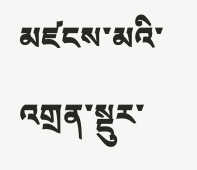མཛངས་མའི་འགྲན་སྡུར་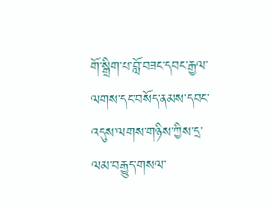གོ་སྒྲིག་པ་བློ་བཟང་དབང་རྒྱལ་ལགས་དང་བསོད་ནམས་དབང་འདུས་ལགས་གཉིས་ཀྱིས་དྲ་ལམ་བརྒྱུད་གསལ་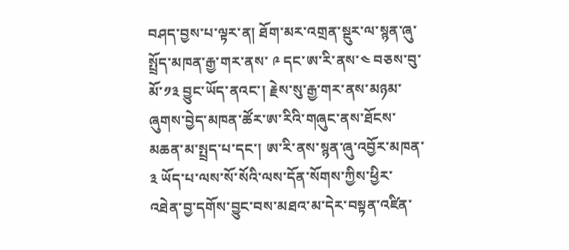བཤད་བྱས་པ་ལྟར་ན། ཐོག་མར་འགྲན་སྡུར་ལ་སྙན་ཞུ་སྤྲོད་མཁན་རྒྱ་གར་ནས་ ༩ དང་ཨ་རི་ནས་༤ བཅས་བུ་མོ་༡༣ བྱུང་ཡོད་ནའང་། རྗེས་སུ་རྒྱ་གར་ནས་མཉམ་ཞུགས་བྱེད་མཁན་ཚོར་ཨ་རིའི་གཞུང་ནས་ཐོངས་མཆན་མ་སྤྲད་པ་དང་། ཨ་རི་ནས་སྙན་ཞུ་འབྱོར་མཁན་ ༣ ཡོད་པ་ལས་སོ་སོའི་ལས་དོན་སོགས་ཀྱིས་ཕྱིར་འཐེན་བྱ་དགོས་བྱུང་བས་མཐའ་མ་དེར་བསྟན་འཛིན་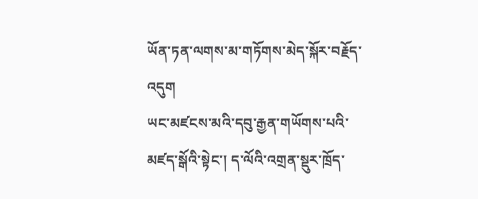ཡོན་ཏན་ལགས་མ་གཏོགས་མེད་སྐོར་བརྗོད་འདུག
ཡང་མཛངས་མའི་དབུ་རྒྱན་གཡོགས་པའི་མཛད་སྒོའི་སྟེང་། ད་ལོའི་འགྲན་སྡུར་ཁྲོད་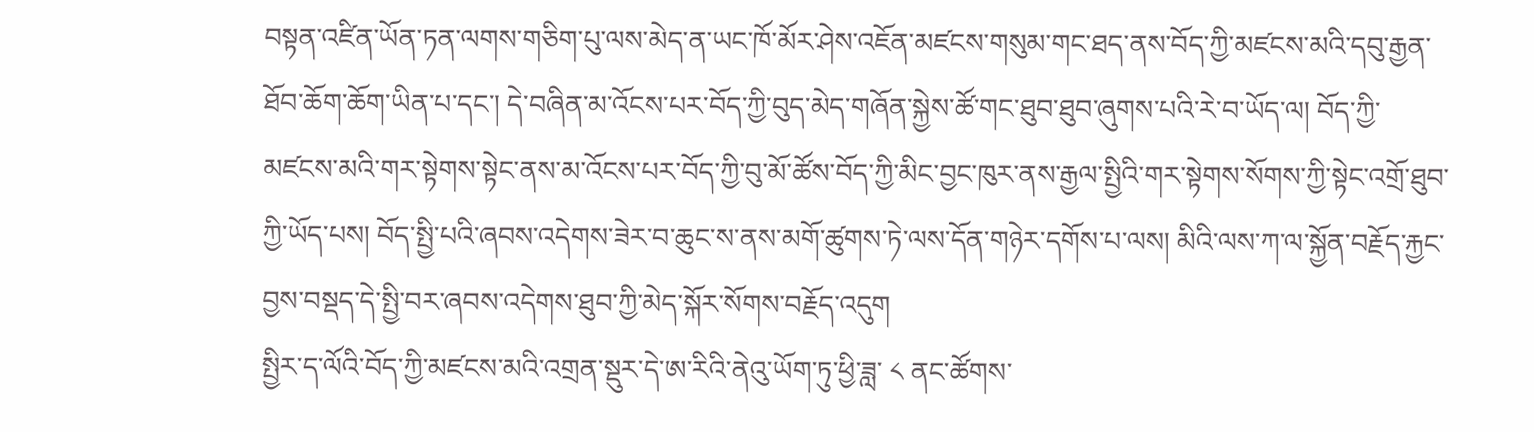བསྟན་འཛིན་ཡོན་ཏན་ལགས་གཅིག་པུ་ལས་མེད་ན་ཡང་ཁོ་མོར་ཤེས་འཇོན་མཛངས་གསུམ་གང་ཐད་ནས་བོད་ཀྱི་མཛངས་མའི་དབུ་རྒྱན་ཐོབ་ཆོག་ཆོག་ཡིན་པ་དང་། དེ་བཞིན་མ་འོངས་པར་བོད་ཀྱི་བུད་མེད་གཞོན་སྐྱེས་ཚོ་གང་ཐུབ་ཐུབ་ཞུགས་པའི་རེ་བ་ཡོད་ལ། བོད་ཀྱི་མཛངས་མའི་གར་སྟེགས་སྟེང་ནས་མ་འོངས་པར་བོད་ཀྱི་བུ་མོ་ཚོས་བོད་ཀྱི་མིང་བྱང་ཁུར་ནས་རྒྱལ་སྤྱིའི་གར་སྟེགས་སོགས་ཀྱི་སྟེང་འགྲོ་ཐུབ་ཀྱི་ཡོད་པས། བོད་སྤྱི་པའི་ཞབས་འདེགས་ཟེར་བ་ཆུང་ས་ནས་མགོ་ཚུགས་ཏེ་ལས་དོན་གཉེར་དགོས་པ་ལས། མིའི་ལས་ཀ་ལ་སྐྱོན་བརྗོད་རྐྱང་བྱས་བསྡད་དེ་སྤྱི་བར་ཞབས་འདེགས་ཐུབ་ཀྱི་མེད་སྐོར་སོགས་བརྗོད་འདུག
སྤྱིར་ད་ལོའི་བོད་ཀྱི་མཛངས་མའི་འགྲན་སྡུར་དེ་ཨ་རིའི་ནེའུ་ཡོག་ཏུ་ཕྱི་ཟླ་ ༨ ནང་ཚོགས་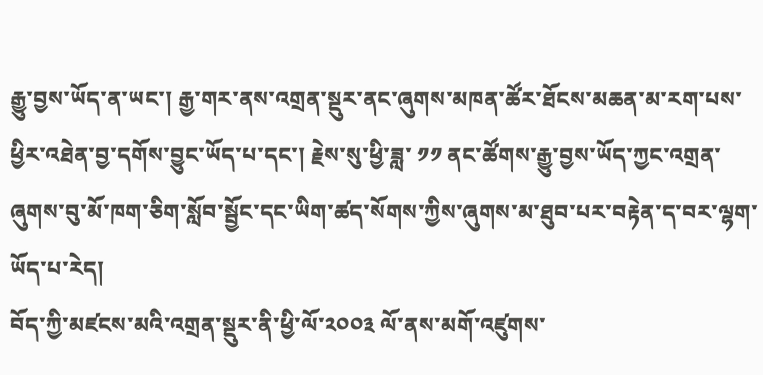རྒྱུ་བྱས་ཡོད་ན་ཡང་། རྒྱ་གར་ནས་འགྲན་སྡུར་ནང་ཞུགས་མཁན་ཚོར་ཐོངས་མཆན་མ་རག་པས་ཕྱིར་འཐེན་བྱ་དགོས་བྱུང་ཡོད་པ་དང་། རྗེས་སུ་ཕྱི་ཟླ་ ༡༡ ནང་ཚོགས་རྒྱུ་བྱས་ཡོད་ཀྱང་འགྲན་ཞུགས་བུ་མོ་ཁག་ཅིག་སློབ་སྦྱོང་དང་ཡིག་ཚད་སོགས་ཀྱིས་ཞུགས་མ་ཐུབ་པར་བརྟེན་ད་བར་ལྷག་ཡོད་པ་རེད།
བོད་ཀྱི་མཛངས་མའི་འགྲན་སྡུར་ནི་ཕྱི་ལོ་༢༠༠༣ ལོ་ནས་མགོ་འཛུགས་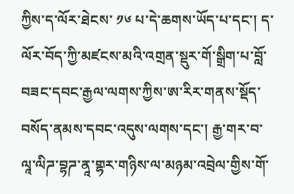ཀྱིས་ད་ལོར་ཐེངས་ ༡༦ པ་དེ་ཆགས་ཡོད་པ་དང་། ད་ལོར་བོད་ཀྱི་མཛངས་མའི་འགྲན་སྡུར་གོ་སྒྲིག་པ་བློ་བཟང་དབང་རྒྱལ་ལགས་ཀྱིས་ཨ་རིར་གནས་སྡོད་བསོད་ནམས་དབང་འདུས་ལགས་དང་། རྒྱ་གར་བ་ལཱ་ལིཌ་བྷཌ་ནཱ་གྷར་གཉིས་ལ་མཉམ་འབྲེལ་གྱིས་གོ་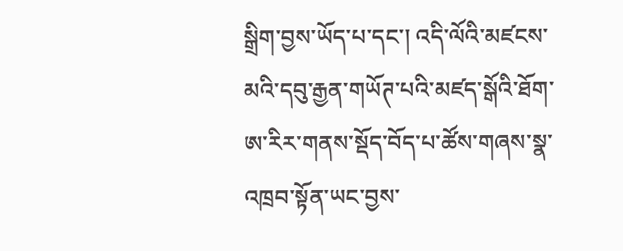སྒྲིག་བྱས་ཡོད་པ་དང་། འདི་ལོའི་མཛངས་མའི་དབུ་རྒྱན་གཡོཊ་པའི་མཛད་སྒོའི་ཐོག་ཨ་རིར་གནས་སྡོད་བོད་པ་ཚོས་གཞས་སྣ་འཁྲབ་སྟོན་ཡང་བྱས་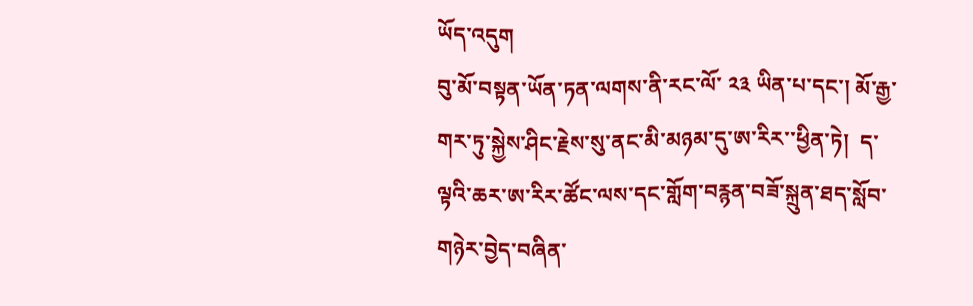ཡོད་འདུག
བུ་མོ་བསྟན་ཡོན་ཏན་ལགས་ནི་རང་ལོ་ ༢༣ ཡིན་པ་དང་། མོ་རྒྱ་གར་ཏུ་སྐྱེས་ཤིང་རྗེས་སུ་ནང་མི་མཉམ་དུ་ཨ་རིར་་ཕྱིན་ཏེ།  ད་ལྟའི་ཆར་ཨ་རིར་ཚོང་ལས་དང་གློག་བརྙན་བཟོ་སྐྲུན་ཐད་སློབ་གཉེར་བྱེད་བཞིན་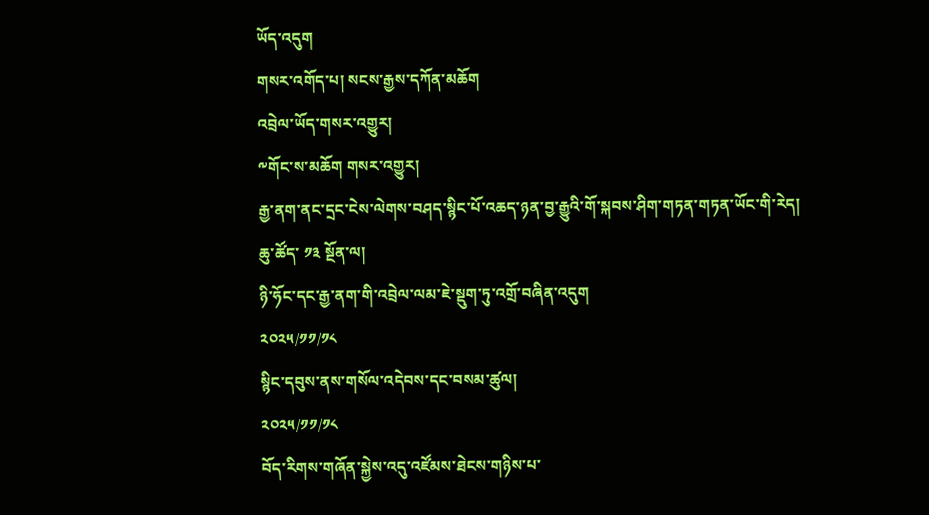ཡོད་འདུག
གསར་འགོད་པ། སངས་རྒྱས་དཀོན་མཆོག
འབྲེལ་ཡོད་གསར་འགྱུར།
༸གོང་ས་མཆོག གསར་འགྱུར།
རྒྱ་ནག་ནང་དྲང་ངེས་ལེགས་བཤད་སྙིང་པོ་འཆད་ཉན་བྱ་རྒྱུའི་གོ་སྐབས་ཤིག་གཏན་གཏན་ཡོང་གི་རེད།
ཆུ་ཚོད་ ༡༣ སྔོན་ལ།
ཉི་ཧོང་དང་རྒྱ་ནག་གི་འབྲེལ་ལམ་ཇེ་སྡུག་ཏུ་འགྲོ་བཞིན་འདུག
༢༠༢༥/༡༡/༡༨
སྙིང་དབུས་ནས་གསོལ་འདེབས་དང་བསམ་ཚུལ།
༢༠༢༥/༡༡/༡༨
བོད་རིགས་གཞོན་སྐྱེས་འདུ་འཛོམས་ཐེངས་གཉིས་པ་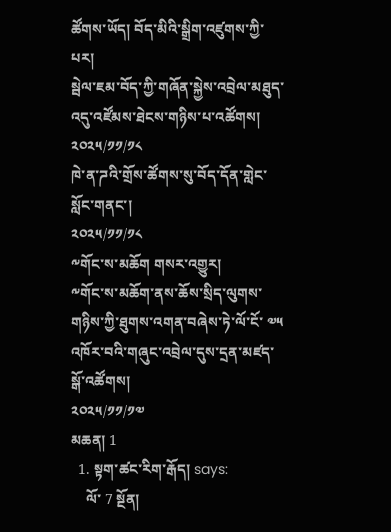ཚོགས་ཡོད། བོད་མིའི་སྒྲིག་འཛུགས་ཀྱི་པར།
སྦེལ་ཇམ་བོད་ཀྱི་གཞོན་སྐྱེས་འབྲེལ་མཐུད་འདུ་འཛོམས་ཐེངས་གཉིས་པ་འཚོགས།
༢༠༢༥/༡༡/༡༨
ཁེ་ན་ཌའི་གྲོས་ཚོགས་སུ་བོད་དོན་གླེང་སློང་གནང་།
༢༠༢༥/༡༡/༡༨
༸གོང་ས་མཆོག གསར་འགྱུར།
༸གོང་ས་མཆོག་ནས་ཆོས་སྲིད་ལུགས་གཉིས་ཀྱི་ཐུགས་འགན་བཞེས་ཏེ་ལོ་ངོ་ ༧༥ འཁོར་བའི་གཞུང་འབྲེལ་དུས་དྲན་མཛད་སྒོ་འཚོགས།
༢༠༢༥/༡༡/༡༧
མཆན། 1
  1. སྟག་ཚང་རིག་རྒོད། says:
    ལོ་ 7 སྔོན།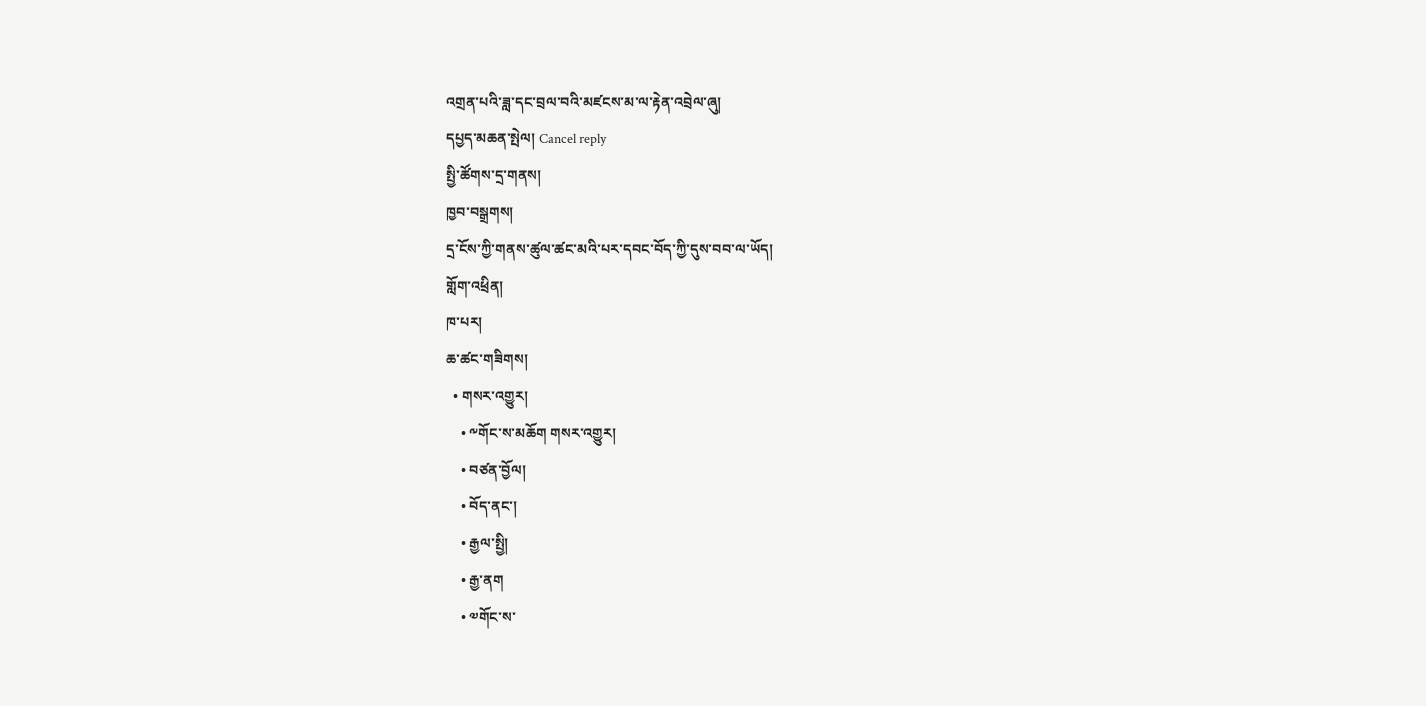འགྲན་པའི་ཟླ་དང་བྲལ་བའི་མཛངས་མ་ལ་རྟེན་འབྲེལ་ཞུ།
དཔྱད་མཆན་སྤེལ། Cancel reply
སྤྱི་ཚོགས་དྲ་གནས།
ཁྱབ་བསྒྲགས།
དྲ་ངོས་ཀྱི་གནས་ཚུལ་ཚང་མའི་པར་དབང་བོད་ཀྱི་དུས་བབ་ལ་ཡོད།
གློག་འཕྲིན།
ཁ་པར།
ཆ་ཚང་གཟིགས།
  • གསར་འགྱུར།
    • ༸གོང་ས་མཆོག གསར་འགྱུར།
    • བཙན་བྱོལ།
    • བོད་ནང་།
    • རྒྱལ་སྤྱི།
    • རྒྱ་ནག
    • ༧གོང་ས་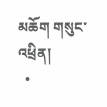མཆོག གསུང་འཕྲིན།
  •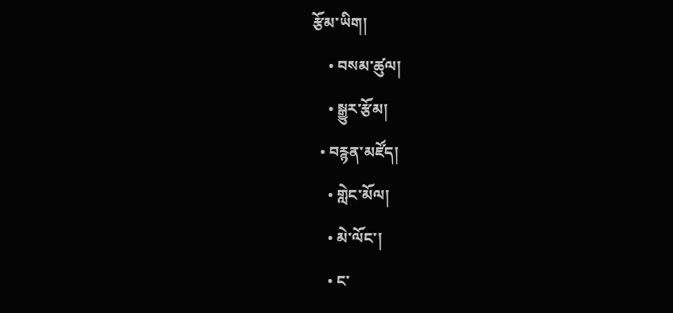རྩོམ་ཡིག།
    • བསམ་ཚུལ།
    • སྒྱུར་རྩོམ།
  • བརྙན་མཛོད།
    • གླེང་མོལ།
    • མེ་ལོང་།
    • ང་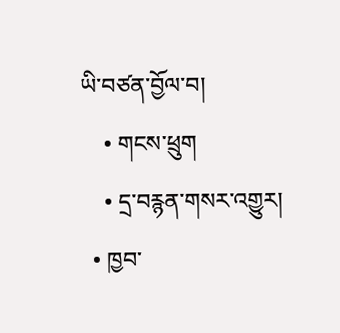ཡི་བཙན་བྱོལ་བ།
    • གངས་ཕྲུག
    • དྲ་བརྙན་གསར་འགྱུར།
  • ཁྱབ་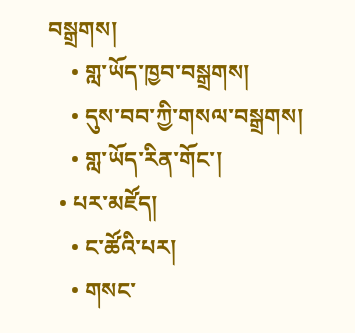བསྒྲགས།
    • གླ་ཡོད་ཁྱབ་བསྒྲགས།
    • དུས་བབ་ཀྱི་གསལ་བསྒྲགས།
    • གླ་ཡོད་རིན་གོང་།
  • པར་མཛོད།
    • ང་ཚོའི་པར།
    • གསང་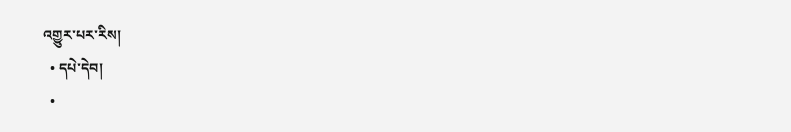འགྱུར་པར་རིས།
  • དཔེ་དེབ།
  •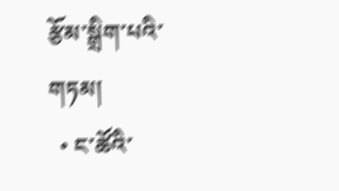རྩོམ་སྒྲིག་པའི་གཏམ།
  • ང་ཚོའི་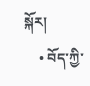སྐོར།
    • བོད་ཀྱི་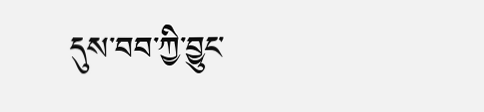དུས་བབ་ཀྱི་བྱུང་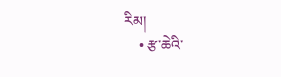རིམ།
    • རྩ་ཆེའི་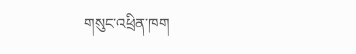གསུང་འཕྲིན་ཁག